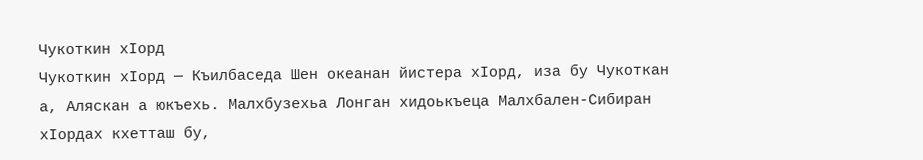Чукоткин хӀорд
Чукоткин хӀорд — Къилбаседа Шен океанан йистера хӀорд, иза бу Чукоткан а, Аляскан а юкъехь. Малхбузехьа Лонган хидоькъеца Малхбален-Сибиран хӀордах кхетташ бу,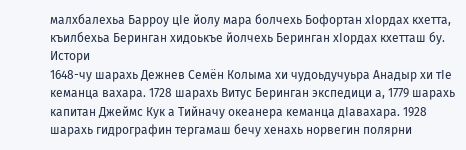малхбалехьа Барроу цӀе йолу мара болчехь Бофортан хӀордах кхетта, къилбехьа Беринган хидоькъе йолчехь Беринган хӀордах кхетташ бу.
Истори
1648-чу шарахь Дежнев Семён Колыма хи чудоьдучуьра Анадыр хи тӀе кеманца вахара. 1728 шарахь Витус Беринган экспедици а, 1779 шарахь капитан Джеймс Кук а Тийначу океанера кеманца дӀавахара. 1928 шарахь гидрографин тергамаш бечу хенахь норвегин полярни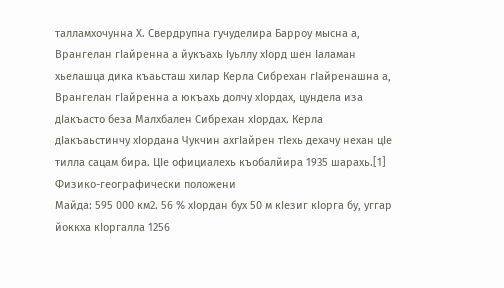талламхочунна Х. Свердрупна гучуделира Барроу мысна а, Врангелан гӀайренна а йукъахь Ӏуьллу хӀорд шен Ӏаламан хьелашца дика къаьсташ хилар Керла Сибрехан гӀайренашна а, Врангелан гӀайренна а юкъахь долчу хӀордах, цундела иза дӀакъасто беза Малхбален Сибрехан хӀордах. Керла дӀакъаьстинчу хӀордана Чукчин ахгӀайрен тӀехь дехачу нехан цӀе тилла сацам бира. ЦӀе официалехь къобалйира 1935 шарахь.[1]
Физико-географически положени
Майда: 595 000 км2. 56 % хӀордан бух 50 м кӀезиг кӀорга бу, уггар йоккха кӀоргалла 1256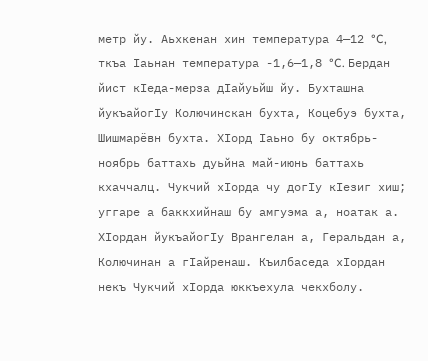метр йу. Аьхкенан хин температура 4—12 °C, ткъа Ӏаьнан температура -1,6—1,8 °C. Бердан йист кӀеда-мерза дӀайуьйш йу. Бухташна йукъайогӀу Колючинскан бухта, Коцебуэ бухта, Шишмарёвн бухта. ХӀорд Ӏаьно бу октябрь-ноябрь баттахь дуьйна май-июнь баттахь кхаччалц. Чукчий хӀорда чу догӀу кӀезиг хиш; уггаре а баккхийнаш бу амгуэма а, ноатак а. ХӀордан йукъайогӀу Врангелан а, Геральдан а, Колючинан а гӀайренаш. Къилбаседа хӀордан некъ Чукчий хӀорда юккъехула чекхболу.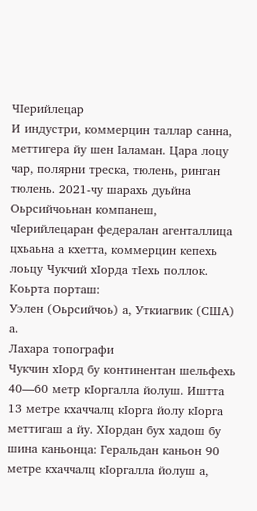ЧӀерийлецар
И индустри, коммерцин таллар санна, меттигера йу шен Ӏаламан. Цара лоцу чар, полярни треска, тюлень, ринган тюлень. 2021-чу шарахь дуьйна Оьрсийчоьнан компанеш, чӀерийлецаран федералан агенталлица цхьаьна а кхетта, коммерцин кепехь лоьцу Чукчий хӀорда тӀехь поллок.
Коьрта порташ:
Уэлен (Оьрсийчоь) а, Уткиагвик (США) а.
Лахара топографи
Чукчин хӀорд бу континентан шельфехь 40—60 метр кӀоргалла йолуш. Иштта 13 метре кхаччалц кӀорга йолу кӀорга меттигаш а йу. ХӀордан бух хадош бу шина каньонца: Геральдан каньон 90 метре кхаччалц кӀоргалла йолуш а,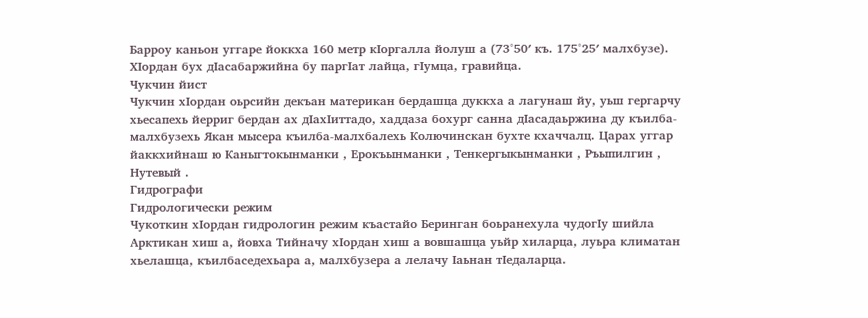Барроу каньон уггаре йоккха 160 метр кӀоргалла йолуш а (73°50′ къ. 175°25′ малхбузе).
ХӀордан бух дӀасабаржийна бу паргӀат лайца, гӀумца, гравийца.
Чукчин йист
Чукчин хӀордан оьрсийн декъан материкан бердашца дуккха а лагунаш йу, уьш гергарчу хьесапехь йерриг бердан ах дӀахӀиттадо, хаддаза бохург санна дӀасадаьржина ду къилба-малхбузехь Якан мысера къилба-малхбалехь Колючинскан бухте кхаччалц. Царах уггар йаккхийнаш ю Каныгтокынманки , Ерокъынманки , Тенкергыкынманки , Ръыпилгин , Нутевый .
Гидрографи
Гидрологически режим
Чукоткин хӀордан гидрологин режим къастайо Беринган боьранехула чудогӀу шийла Арктикан хиш а, йовха Тийначу хӀордан хиш а вовшашца уьйр хиларца, луьра климатан хьелашца, къилбаседехьара а, малхбузера а лелачу Ӏаьнан тӀедаларца.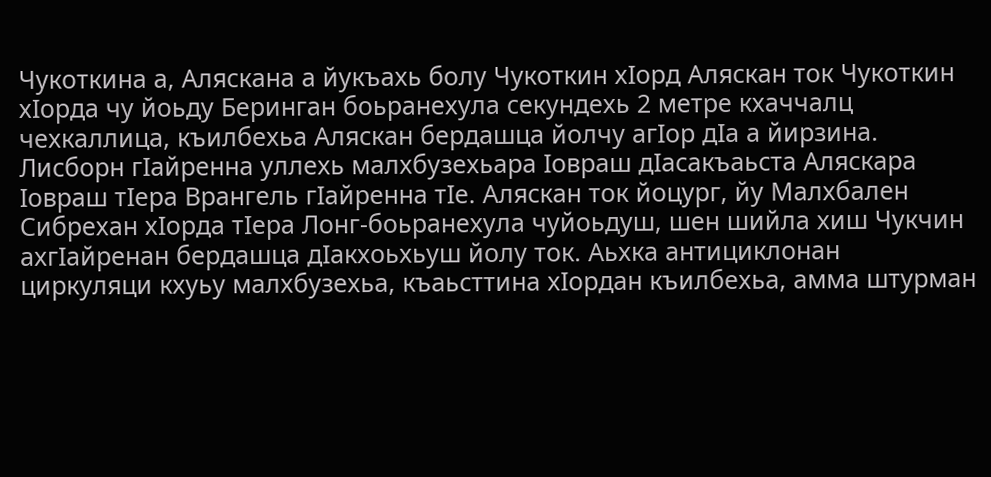Чукоткина а, Аляскана а йукъахь болу Чукоткин хӀорд Аляскан ток Чукоткин хӀорда чу йоьду Беринган боьранехула секундехь 2 метре кхаччалц чехкаллица, къилбехьа Аляскан бердашца йолчу агӀор дӀа а йирзина. Лисборн гӀайренна уллехь малхбузехьара Ӏовраш дӀасакъаьста Аляскара Ӏовраш тӀера Врангель гӀайренна тӀе. Аляскан ток йоцург, йу Малхбален Сибрехан хӀорда тӀера Лонг-боьранехула чуйоьдуш, шен шийла хиш Чукчин ахгӀайренан бердашца дӀакхоьхьуш йолу ток. Аьхка антициклонан циркуляци кхуьу малхбузехьа, къаьсттина хӀордан къилбехьа, амма штурман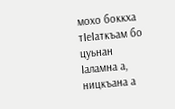мохо боккха тӀеӀаткъам бо цуьнан Ӏаламна а, ницкъана а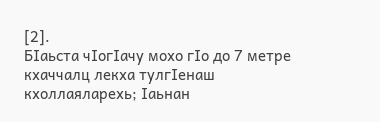[2].
БӀаьста чӀогӀачу мохо гӀо до 7 метре кхаччалц лекха тулгӀенаш кхоллаяларехь; Ӏаьнан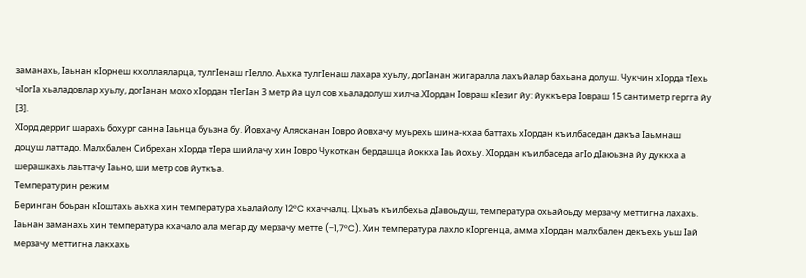заманахь, Ӏаьнан кӀорнеш кхоллаяларца, тулгӀенаш гӀелло. Аьхка тулгӀенаш лахара хуьлу, догӀанан жигаралла лахъйалар бахьана долуш. Чукчин хӀорда тӀехь чӀогӀа хьаладовлар хуьлу, догӀанан мохо хӀордан тӀегӀан 3 метр йа цул сов хьаладолуш хилча.ХӀордан Ӏовраш кӀезиг йу: йуккъера Ӏовраш 15 сантиметр гергга йу [3].
ХӀорд дерриг шарахь бохург санна Ӏаьнца буьзна бу. Йовхачу Алясканан Ӏовро йовхачу муьрехь шина-кхаа баттахь хӀордан къилбаседан дакъа Ӏаьмнаш доцуш латтадо. Малхбален Сибрехан хӀорда тӀера шийлачу хин Ӏовро Чукоткан бердашца йоккха Ӏаь йохьу. ХӀордан къилбаседа агӀо дӀаюьзна йу дуккха а шерашкахь лаьттачу Ӏаьно, ши метр сов йуткъа.
Температурин режим
Беринган боьран кӀоштахь аьхка хин температура хьалайолу 12°C кхаччалц. Цхьаъ къилбехьа дӀавоьдуш, температура охьайоьду мерзачу меттигна лахахь. Ӏаьнан заманахь хин температура кхачало ала мегар ду мерзачу метте (−1,7°C). Хин температура лахло кӀоргенца, амма хӀордан малхбален декъехь уьш Ӏай мерзачу меттигна лакхахь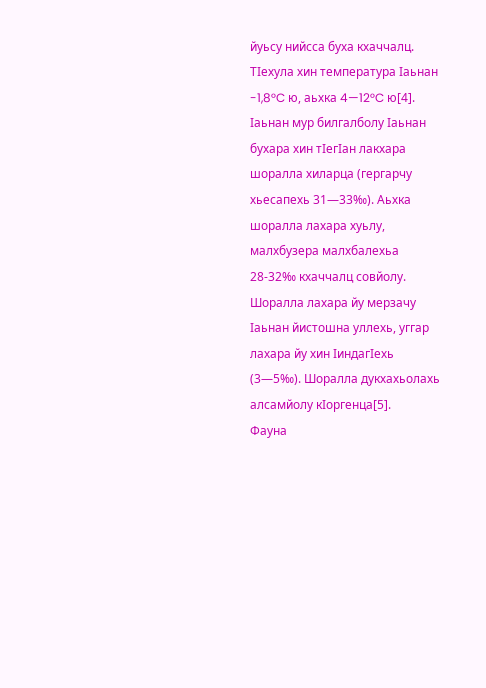йуьсу нийсса буха кхаччалц. ТӀехула хин температура Ӏаьнан -1,8°C ю, аьхка 4—12°C ю[4].
Ӏаьнан мур билгалболу Ӏаьнан бухара хин тӀегӀан лакхара шоралла хиларца (гергарчу хьесапехь 31—33‰). Аьхка шоралла лахара хуьлу, малхбузера малхбалехьа 28-32‰ кхаччалц совйолу. Шоралла лахара йу мерзачу Ӏаьнан йистошна уллехь, уггар лахара йу хин ӀиндагӀехь (3—5‰). Шоралла дукхахьолахь алсамйолу кӀоргенца[5].
Фауна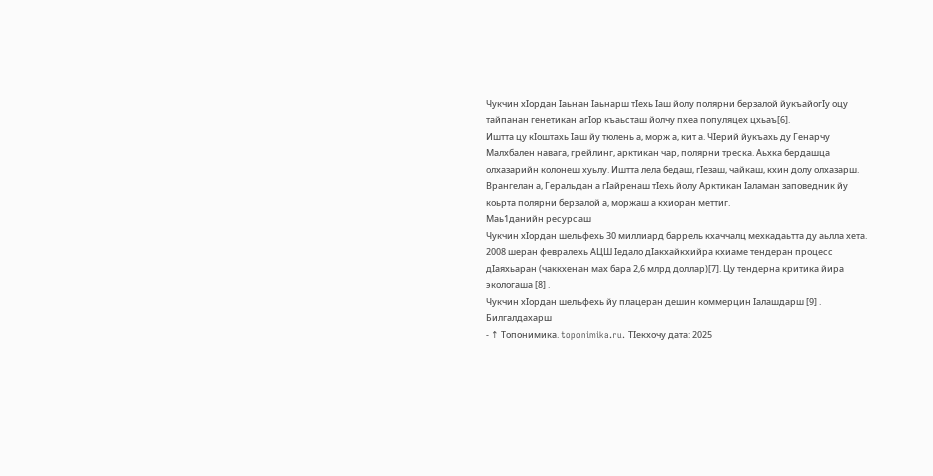Чукчин хӀордан Ӏаьнан Ӏаьнарш тӀехь Ӏаш йолу полярни берзалой йукъайогӀу оцу тайпанан генетикан агӀор къаьсташ йолчу пхеа популяцех цхьаъ[6].
Иштта цу кӀоштахь Ӏаш йу тюлень а, морж а, кит а. ЧӀерий йукъахь ду Генарчу Малхбален навага, грейлинг, арктикан чар, полярни треска. Аьхка бердашца олхазарийн колонеш хуьлу. Иштта лела бедаш, гӀезаш, чайкаш, кхин долу олхазарш.
Врангелан а, Геральдан а гӀайренаш тӀехь йолу Арктикан Ӏаламан заповедник йу коьрта полярни берзалой а, моржаш а кхиоран меттиг.
Маь1данийн ресурсаш
Чукчин хӀордан шельфехь 30 миллиард баррель кхаччалц мехкадаьтта ду аьлла хета. 2008 шеран февралехь АЦШ Ӏедало дӀакхайкхийра кхиаме тендеран процесс дӀаяхьаран (чаккхенан мах бара 2,6 млрд доллар)[7]. Цу тендерна критика йира экологаша [8] .
Чукчин хӀордан шельфехь йу плацеран дешин коммерцин Ӏалашдарш [9] .
Билгалдахарш
- ↑ Топонимика. toponimika.ru. ТӀекхочу дата: 2025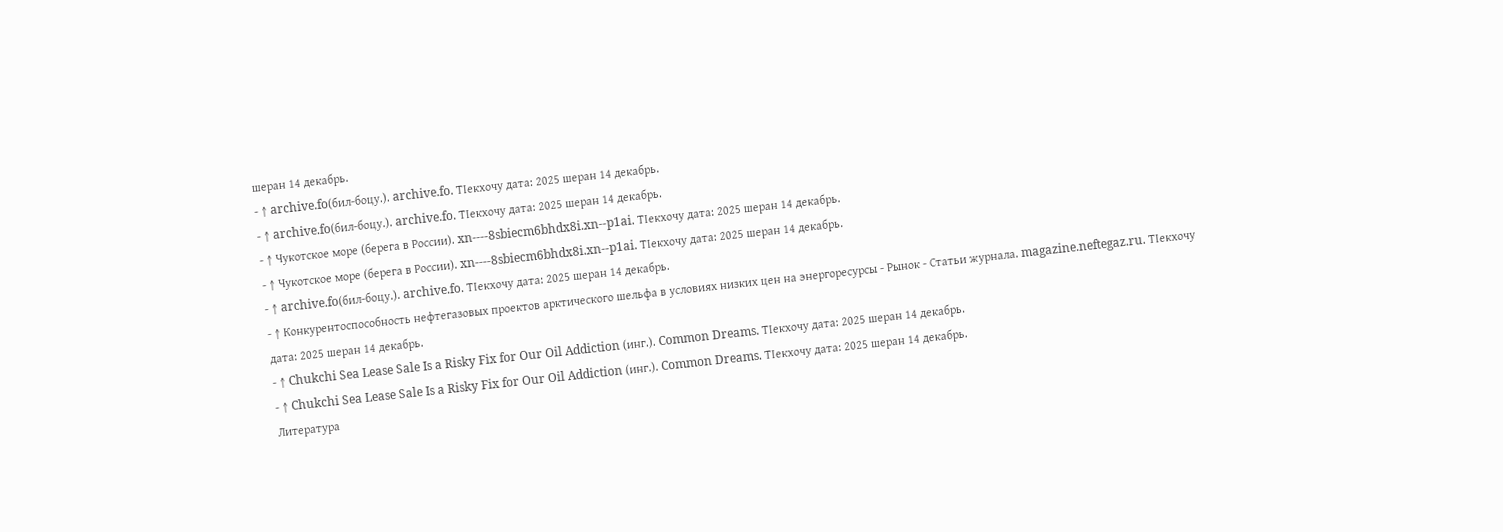шеран 14 декабрь.
- ↑ archive.fo(бил-боцу.). archive.fo. ТӀекхочу дата: 2025 шеран 14 декабрь.
- ↑ archive.fo(бил-боцу.). archive.fo. ТӀекхочу дата: 2025 шеран 14 декабрь.
- ↑ Чукотское море (берега в России). xn----8sbiecm6bhdx8i.xn--p1ai. ТӀекхочу дата: 2025 шеран 14 декабрь.
- ↑ Чукотское море (берега в России). xn----8sbiecm6bhdx8i.xn--p1ai. ТӀекхочу дата: 2025 шеран 14 декабрь.
- ↑ archive.fo(бил-боцу.). archive.fo. ТӀекхочу дата: 2025 шеран 14 декабрь.
- ↑ Конкурентоспособность нефтегазовых проектов арктического шельфа в условиях низких цен на энергоресурсы - Рынок - Статьи журнала. magazine.neftegaz.ru. ТӀекхочу дата: 2025 шеран 14 декабрь.
- ↑ Chukchi Sea Lease Sale Is a Risky Fix for Our Oil Addiction (инг.). Common Dreams. ТӀекхочу дата: 2025 шеран 14 декабрь.
- ↑ Chukchi Sea Lease Sale Is a Risky Fix for Our Oil Addiction (инг.). Common Dreams. ТӀекхочу дата: 2025 шеран 14 декабрь.
Литература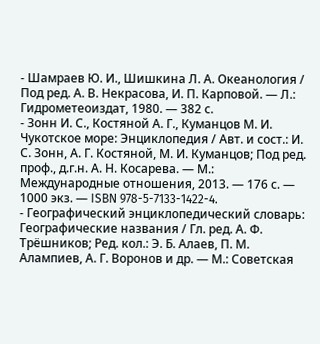- Шамраев Ю. И., Шишкина Л. А. Океанология / Под ред. А. В. Некрасова, И. П. Карповой. — Л.: Гидрометеоиздат, 1980. — 382 с.
- Зонн И. С., Костяной А. Г., Куманцов М. И. Чукотское море: Энциклопедия / Авт. и сост.: И. С. Зонн, А. Г. Костяной, М. И. Куманцов; Под ред. проф., д.г.н. А. Н. Косарева. — М.: Международные отношения, 2013. — 176 с. — 1000 экз. — ISBN 978-5-7133-1422-4.
- Географический энциклопедический словарь: Географические названия / Гл. ред. А. Ф. Трёшников; Ред. кол.: Э. Б. Алаев, П. М. Алампиев, А. Г. Воронов и др. — М.: Советская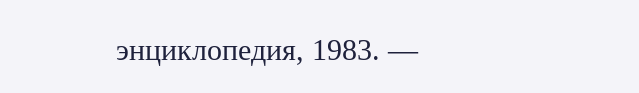энциклопедия, 1983. —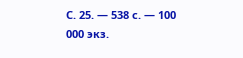С. 25. — 538 с. — 100 000 экз.